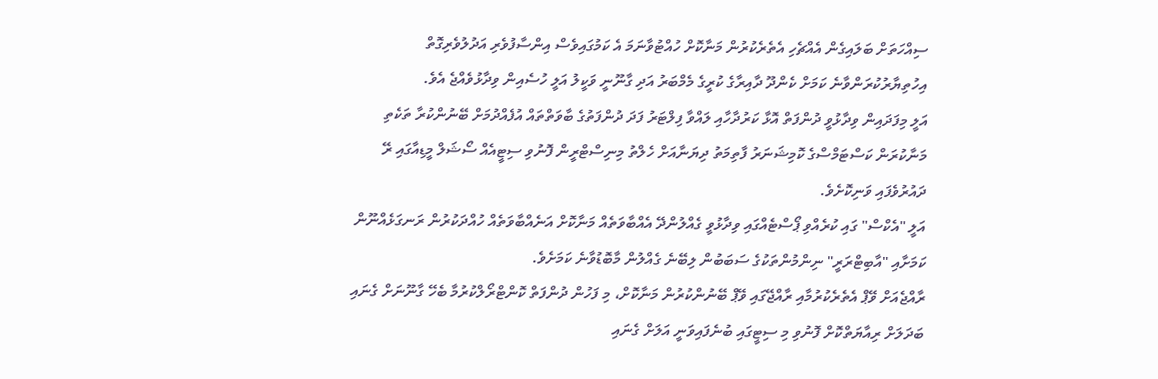ސިއްހަތަށް ބަލައިގެން އެއްޗެހި އެތެރެކުރުން މަނާކޮށް ހުއްޓުވާނަމަ އެ ކަމުގައިވެސް އިންސާފުވެރި އަދުލުވެރިގޮތް އިހުތިޔާރުކުރަންވާނެ ކަމަށް ކެންދޫ ދާއިރާގެ ކުރީގެ މެމްބަރު އަދި ގާނޫނީ ވަކީލު އަލީ ހުސެއިން ވިދާޅުވެއްޖެ އެވެ.
އަލީ މިފަދައިން ވިދާޅުވީ ދުންފަތް އޮޅާ ކަރުދާހާއި ލައްވާ ފިލްޓަރު ފަދަ ދުންފަތުގެ ބާވަތްތައް އުފެއްދުމަށް ބޭނުންކުރާ ތަކެތި މަނާކުރަން ކަސްޓަމްސްގެ ކޮމިޝަނަރު ފާތިމަތު ދިޔަނާއަށް ހެލްތު މިނިސްޓްރީން ފޮނުވި ސިޓީއެއް ސޯޝަލް މީޑިއާގައި ރޭ ދައުރުވެފައި ވަނިކޮށެވެ.
އަލީ "އެކްސް" ގައި ކުރެއްވި ޕޯސްޓެއްގައި ވިދާޅުވީ ގެއްލުންދޭ އެއްބާވަތެއް މަނާކޮށް އަނެއްބާވަތެއް ހުއްދަކުރުން ރަނގަޅެއްނޫން ކަމަށާއި "އާބިޓްރަރީ" ނިންމުންތަކުގެ ސަބަބުން ލިބޭނެ ގެއްލުން މާބޮޑުވާނެ ކަމަށެވެ.
ރާއްޖެއަށް ވޭޕް އެތެރެކުރުމާއި ރާއްޖޭގައި ވޭޕް ބޭނުންކުރުން މަނާކޮށް، މި ފަހުން ދުންފަތް ކޮންޓްރޯލްކުރުމާ ބެހޭ ގާނޫނަށް ގެނައި ބަދަލަށް ރިއާޔަތްކޮށް ފޮނުވި މި ސިޓީގައި ބުނެފައިވަނީ އަލަށް ގެނައި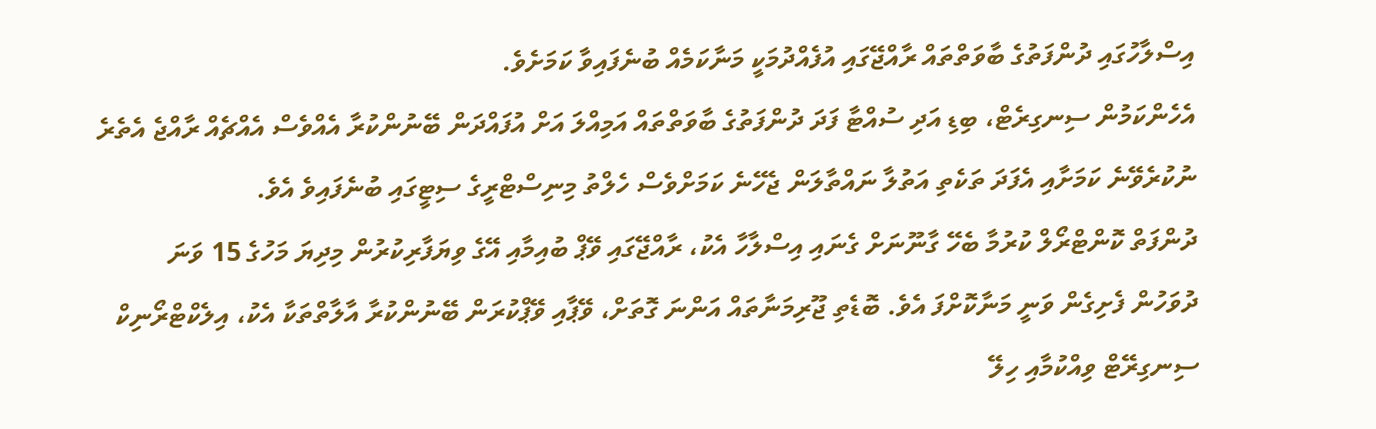އިސްލާހުގައި ދުންފަތުގެ ބާވަތްތައް ރާއްޖޭގައި އުފެއްދުމަކީ މަނާކަމެއް ބުނެފައިވާ ކަމަށެވެ.
އެހެންކަމުން ސިނގިރެޓް، ބިޑި އަދި ސުއްޓާ ފަދަ ދުންފަތުގެ ބާވަތްތައް އަމިއްލަ އަށް އުފައްދަން ބޭނުންކުރާ އެއްވެސް އެއްޗެއް ރާއްޖެ އެތެރެ ނުކުރެވޭނެ ކަމަށާއި އެފަދަ ތަކެތި އަތުލާ ނައްތާލަން ޖެހޭނެ ކަމަށްވެސް ހެލްތު މިނިސްޓްރީގެ ސިޓީގައި ބުނެފައިވެ އެވެ.
ދުންފަތް ކޮންޓްރޯލް ކުރުމާ ބެހޭ ގާނޫނަށް ގެނައި އިސްލާހާ އެކު، ރާއްޖޭގައި ވޭޕް ބުއިމާއި އޭގެ ވިޔަފާރިކުރުން މިދިޔަ މަހުގެ 15 ވަނަ ދުވަހުން ފެށިގެން ވަނީ މަނާކޮށްފަ އެވެ. ބޮޑެތި ޖޫރިމަނާތައް އަންނަ ގޮތަށް، ވޭޕާއި ވޭޕްކުރަން ބޭނުންކުރާ އާލާތްތަކާ އެކު، އިލެކްޓްރޯނިކް ސިނގިރޭޓް ވިއްކުމާއި ހިލޭ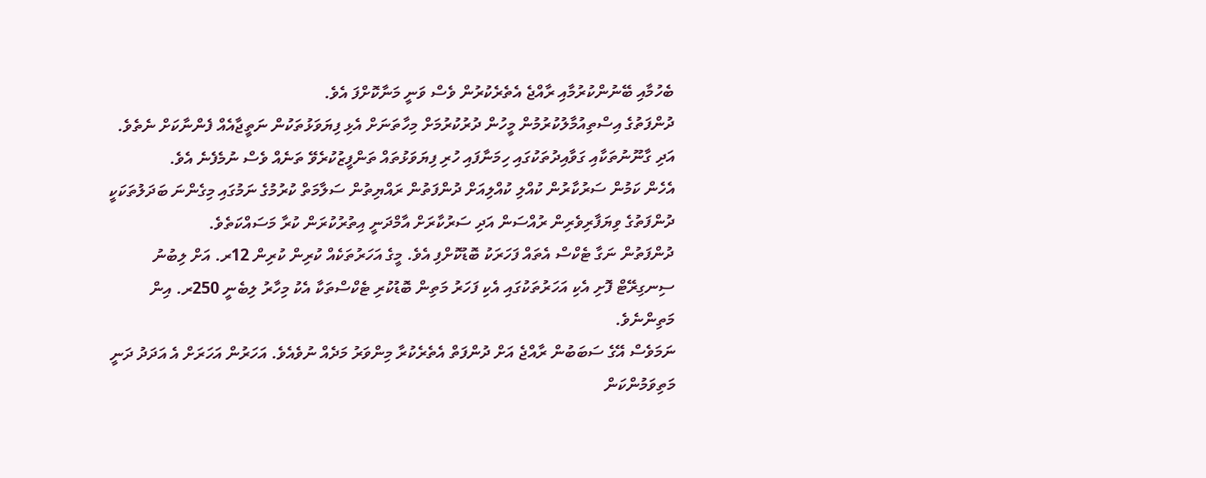ބެހުމާއި ބޭނުންކުރުމާއި ރާއްޖެ އެތެރެކުރުން ވެސް ވަނީ މަނާކޮށްފަ އެވެ.
ދުންފަތުގެ އިސްތިއުމާލުކުރުމުން މީހުން ދުރުކުރުމަށް މިހާތަނަށް އެޅި ފިޔަވަޅުތަކުން ނަތީޖާއެއް ފެންނާކަށް ނެތެވެ. އަދި ގާނޫނުތަކާއި ގަވާއިދުތަކުގައި ހިމަނާފައި ހުރި ފިޔަވަޅުތައް ތަންފީޒުކުރެވޭ ތަނެއް ވެސް ނުމެފެނެ އެވެ.
އެހެން ކަމުން ސަރުކާރުން ކުއްލި ކުއްލިއަށް ދުންފަތުން ރައްޔިތުން ސަލާމަތް ކުރުމުގެ ނަމުގައި މިގެންނަ ބަދަލުތަކަކީ ދުންފަތުގެ ވިޔަފާރިވެރިން ރުއްސަން އަދި ސަރުކާރަށް އާމްދަނީ އިތުރުކުރަން ކުރާ މަސައްކަތެވެ.
ދުންފަތުން ނަގާ ޓެކްސް އެތައް ފަހަރަކު ބޮޑުކޮށްފި އެވެ. މީގެ އަހަރުތަކެއް ކުރިން ކުރިން 12ރ. އަށް ލިބުނު ސިނގިރޭޓް ފޮށި އެކި އަހަރުތަކުގައި އެކި ފަހަރު މަތިން ބޮޑުކުރި ޓެކްސްތަކާ އެކު މިހާރު ލިބެނީ 250ރ. އިން މަތިންނެވެ.
ނަމަވެސް އޭގެ ސަބަބުން ރާއްޖެ އަށް ދުންފަތް އެތެރެކުރާ މިންވަރު މަދެއް ނުވެއެވެ. އަހަރުން އަހަރަށް އެ އަދަދު ދަނީ މަތިވަމުންކަން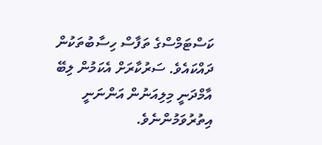ކަސްޓަމްސްގެ ތަފާސް ހިސާބުތަކުން ދައްކައެވެ. ސަރުކާރަށް އެކަމުން ލިބޭ އާމްދަނީ މިލިއަނުން އަންނަނީ އިތުރުވަމުންނެވެ.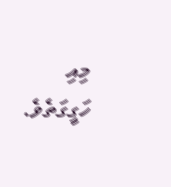މިއި ހަގީގަތެވެ.